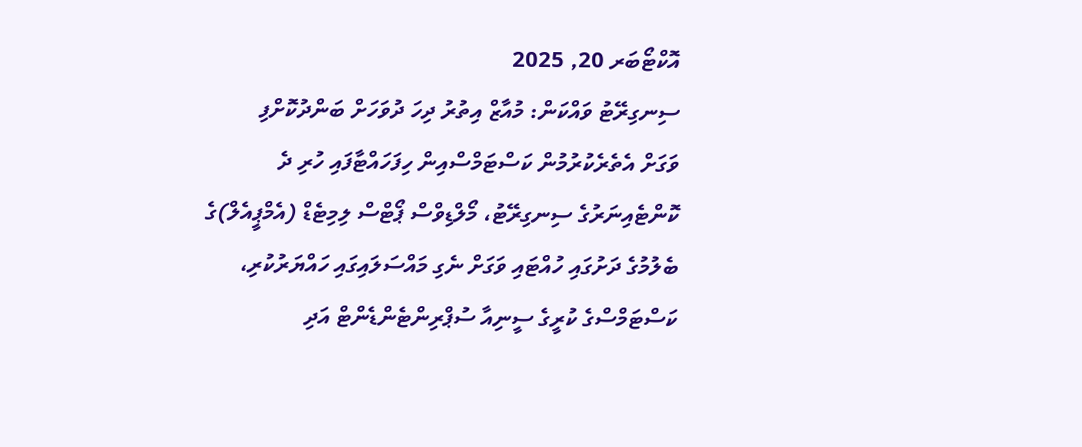އޮކްޓޯބަރ 20, 2025
ސިނގިރޭޓު ވައްކަން: މުއާޒް އިތުރު ދިހަ ދުވަހަށް ބަންދުކޮށްފި
ވަގަށް އެތެރެކުރުމުން ކަސްޓަމްސްއިން ހިފަހައްޓާފައި ހުރި ދެ ކޮންޓެއިނަރުގެ ސިނގިރޭޓު، މޯލްޑިވްސް ޕޯޓްސް ލިމިޓެޑް (އެމްޕީއެލް)ގެ ބެލުމުގެ ދަށުގައި ހުއްޓައި ވަގަށް ނެގި މައްސަލައިގައި ހައްޔަރުކުރި، ކަސްޓަމްސްގެ ކުރީގެ ސީނިއާ ސުޕްރިންޓެންޑެންޓް އަދި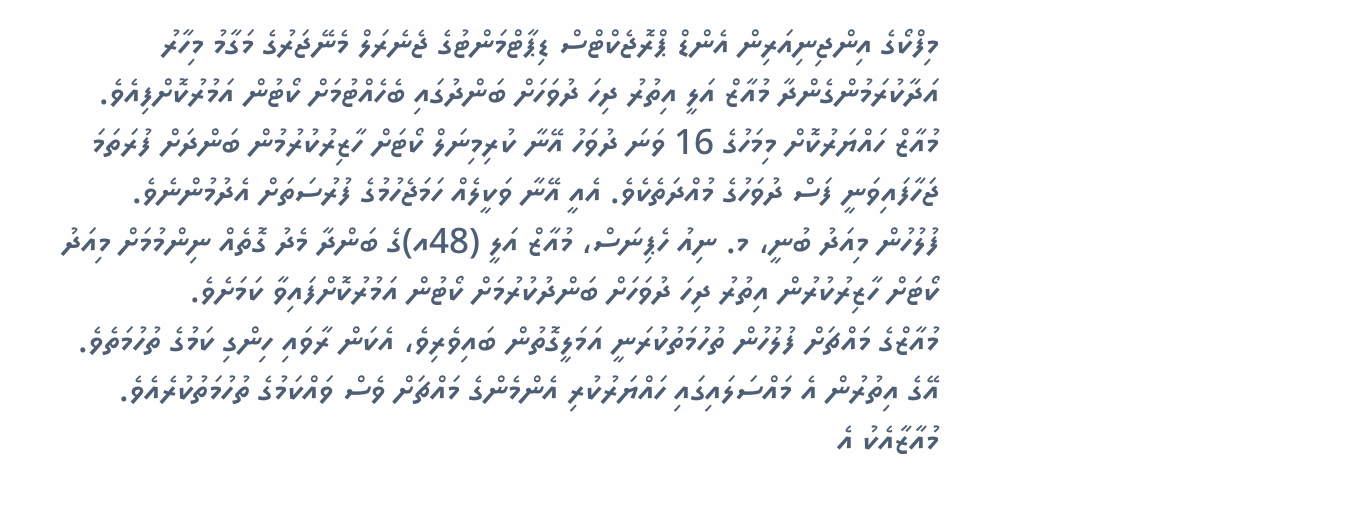މިފްކޯގެ އިންޖިނިއަރިން އެންޑް ޕްރޮޖެކްޓްސް ޑިޕާޓްމަންޓުގެ ޖެނެރަލް މެނޭޖަރުގެ މަގާމު މިހާރު އަދާކުރަމުންގެންދާ މުއާޒް އަލީ އިތުރު ދިހަ ދުވަހަށް ބަންދުގައި ބެހެއްޓުމަށް ކޯޓުން އަމުރުކޮށްފިއެވެ.
މުއާޒް ހައްޔަރުކޮށް މިމަހުގެ 16 ވަނަ ދުވަހު އޭނާ ކުރިމިނަލް ކޯޓަށް ހާޒިރުކުރުމުން ބަންދަށް ފުރަތަމަ ޖަހާފައިވަނީ ފަސް ދުވަހުގެ މުއްދަތެކެވެ. އެއީ އޭނާ ވަކީލެއް ހަމަޖެހުމުގެ ފުރުސަތަށް އެދުމުންނެވެ.
ފުލުހުން މިއަދު ބުނީ، މ. ނިއު ހެޕިނަސް، މުއާޒް އަލީ (48އ)ގެ ބަންދާ މެދު ގޮތެއް ނިންމުމަށް މިއަދު ކޯޓަށް ހާޒިރުކުރުން އިތުރު ދިހަ ދުވަހަށް ބަންދުކުރުމަށް ކޯޓުން އަމުރުކޮށްފައިވާ ކަމަށެވެ.
މުއާޒްގެ މައްޗަށް ފުލުހުން ތުހުމަތުކުރަނީ އަމަލީގޮތުން ބައިވެރިވެ، އެކަން ރާވައި ހިންގި ކަމުގެ ތުހުމަތެވެ. އޭގެ އިތުރުން އެ މައްސަލައިގައި ހައްޔަރުކުރި އެންމެންގެ މައްޗަށް ވެސް ވައްކަމުގެ ތުހުމަތުކުރެއެވެ.
މުއާޒާއެކު އެ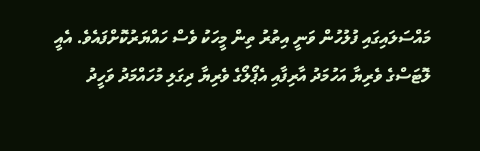މައްސަލައިގައި ފުލުހުން ވަނީ އިތުރު ތިން މީހަކު ވެސް ހައްޔަރުކޮށްފައެވެ. އެއީ ލޮޓަސްގެ ވެރިޔާ އަހުމަދު އާރިފާއި އެޕޯލޯގެ ވެރިޔާ ދިގަލި މުހައްމަދު ވަހީދު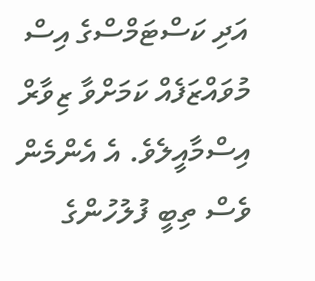އަދި ކަސްޓަމްސްގެ އިސް މުވައްޒަފެއް ކަމަށްވާ ޒިވާރް އިސްމާއީލެވެ. އެ އެންމެން ވެސް ތިބީ ފުލުހުންގެ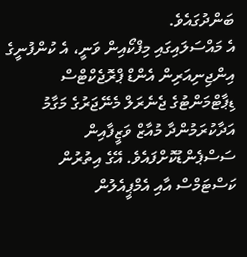ބަންދުގައެވެ.
އެ މައްސަލައިގައި މިފްކޯއިން ވަނީ، އެ ކުންފުނީގެ އިންޖިނިއަރިން އެންޑް ޕްރޮޖެކްޓްސް ޑިޕާޓްމަންޓުގެ ޖެނެރަލް މެނޭޖަރުގެ މަގާމު އަދާކުރަމުންދާ މުއާޒް ވަޒީފާއިން ސަސްޕެންޑުކޮށްފައެވެ. އޭގެ އިތުރުން ކަސްޓަމްސް އާއި އެމްޕީއެލުން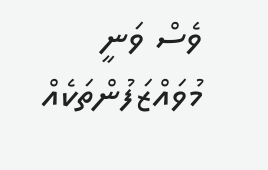ވެސް ވަނީ މުވައްޒަފުންތަކެއް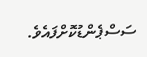ސަސްޕެންޑުކޮށްފައެވެ.